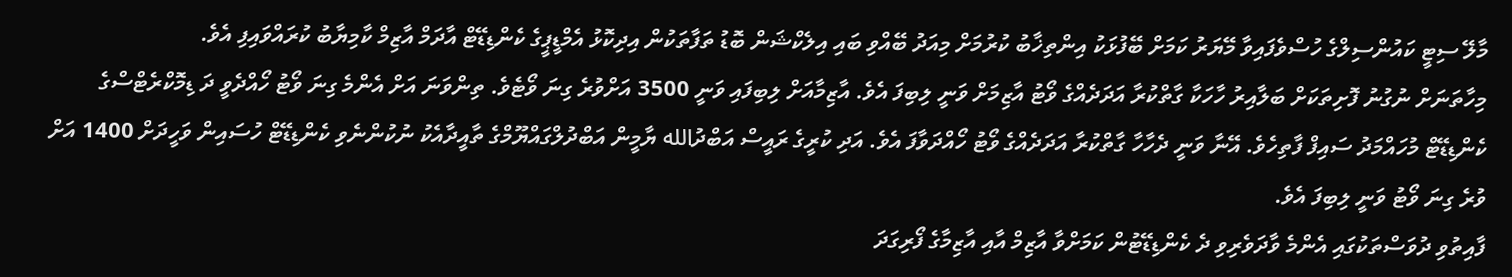މާލޭ ސިޓީ ކައުންސިލްގެ ހުސްވެފައިވާ މޭޔަރު ކަމަށް ބޭފުޅަކު އިންތިޚާބު ކުރުމަށް މިއަދު ބޭއްވި ބައި އިލެކްޝަން ބޮޑު ތަފާތަކުން އިދިކޮޅު އެމްޑީޕީގެ ކެންޑިޑޭޓް އާދަމް އާޒިމް ކާމިޔާބު ކުރައްވައިފި އެވެ.
މިހާތަނަށް ނުގުނު ފޮށިތަކަށް ބަލާއިރު ހާހަކާ ގާތްކުރާ އަދަދެއްގެ ވޯޓު އާޒިމަށް ވަނީ ލިބިފަ އެވެ. އާޒިމާއަށް ލިބިފައި ވަނީ 3500 އަށްވުރެ ގިނަ ވޯޓެވެ. ތިންވަނަ އަށް އެންމެ ގިނަ ވޯޓު ހޯއްދެވީ ދަ ޑިމޮކްރެޓްސްގެ ކެންޑިޑޭޓް މުހައްމަދު ސައިފް ފާތިހެވެ. އޭނާ ވަނީ ދެހާހާ ގާތްކުރާ އަދަދެއްގެ ވޯޓު ހޯއްދަވާފަ އެވެ. އަދި ކުރީގެ ރައީސް އަބްދުالله ޔާމީން އަބްދުލްގައްޔޫމްގެ ތާއީދާއެކު ނުކުންނެވި ކެންޑިޑޭޓް ހުސައިން ވަހީދަށް 1400 އަށް ވުރެ ގިނަ ވޯޓު ވަނީ ލިބިފަ އެވެ.
ފާއިތުވި ދުވަސްތަކުގައި އެންމެ ވާދަވެރިވި ދެ ކެންޑިޑޭޓުން ކަމަށްވާ އާޒިމް އާއި އާޒިމާގެ ފޯރިގަދަ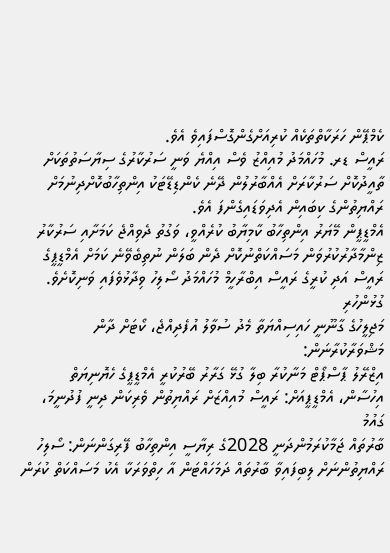ކެމްޕޭން ހަރަކާތްތަކެއް ކުރިއަށްގެންގޮސްފައިވެ އެވެ.
ރައީސް ޑރ. މުހައްމަދު މުއިއްޒު ވެސް އިއްޔެ ވަނީ ސަރުކާރުގެ ސިޔާސަތުތަކަށް ތާއީދުކޮށް ސަރުކާރަށް އެއްބާރުލުން ދޭނެ ކެންޑިޑޭޓަކު އިންތިހާބުކޮށްދިނުމަށް ރައްޔިތުންގެ ކިބައިން އެދިވަޑައިގެންފަ އެވެ.
އެމްޑީޕީން މޭޔަރު އިންތިހާބު ކާމިޔާބު ކުރެއްވީ، ވަގުތު ދެވިއްޖެ ކަމަށާއި ސަރުކާރު ޒިންމާދާރުކުރުވަން މަސައްކަތްނުކޮށް ދެން ބަލަން ނުތިބެވޭނެ ކަމަށް އެމްޑީޕީގެ ރައީސް އަދި ކުރީގެ ރައީސް އިބްރާހީމް މުހައްމަދު ސޯލިހު ވިދާޅުވެފައި ވަނިކޮށެވެ.
ގުޅުންހުރި
މަޖިލީހުގެ ގާނޫނީ ހައިސިއްޔަތާ މެދު ސުވާލު އުފެދިއްޖެ، ކޯޓަށް ދާން މަޝްވަރާކުރާނަން:
އިޒްރޭލު ޕާސްޕޯޓް މަނާކުރާ ބިލާ ގުޅޭ ގަރާރު ބޭރުކުރީ އެމްޑީޕީގެ ހެޔޮނިޔަތް
އިހުސާން، އެމްޑީޕީއަށް: ރައީސް މުއިއްޒަށް ރައްޔިތުން ވެރިކަން ދިނީ ފުދުނީމަ، ގައުމު
ބާރުތައް ޖަމާކުރަމުންދަނީ 2028ގެ ރިޔާސީ އިންތިހާބު ފޭރިގަންނަން: ސޯލިހު
ރައްޔިތުންނަށް ލިބިފައިވާ ބާރުތައް ދަމަހައްޓަން އާ ހިތްވަރަކާ އެކު މަސައްކަތް ކުރަން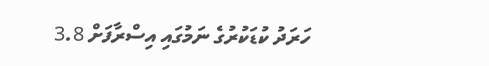ހަރަދު ކުޑަކުރުގެ ނަމުގައި އިސްރާފަށް 3.8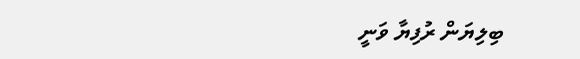ބިލިޔަން ރުފިޔާ ވަނީ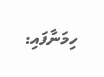ހިމަނާފައި: